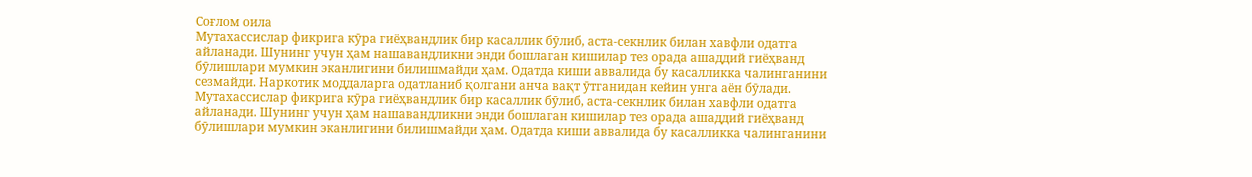Соғлом оила
Мутахассислар фикрига кӯра гиёҳвандлик бир касаллик бӯлиб, аста-секнлик билан хавфли одатга айланади. Шунинг учун ҳам нашавандликни энди бошлаган кишилар тез орада ашаддий гиёҳванд бӯлишлари мумкин эканлигини билишмайди ҳам. Одатда киши аввалида бу касалликка чалинганини сезмайди. Наркотик моддаларга одатланиб қолгани анча вақт ӯтганидан кейин унга аён бӯлади.
Мутахассислар фикрига кӯра гиёҳвандлик бир касаллик бӯлиб, аста-секнлик билан хавфли одатга айланади. Шунинг учун ҳам нашавандликни энди бошлаган кишилар тез орада ашаддий гиёҳванд бӯлишлари мумкин эканлигини билишмайди ҳам. Одатда киши аввалида бу касалликка чалинганини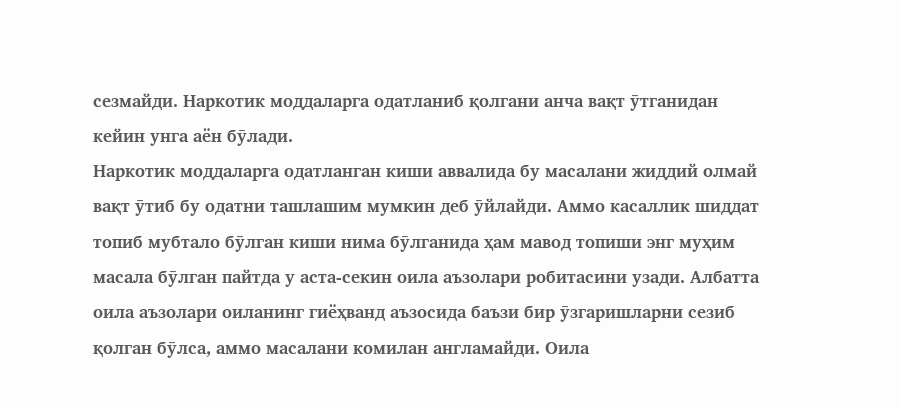сезмайди. Наркотик моддаларга одатланиб қолгани анча вақт ӯтганидан кейин унга аён бӯлади.
Наркотик моддаларга одатланган киши аввалида бу масалани жиддий олмай вақт ӯтиб бу одатни ташлашим мумкин деб ӯйлайди. Аммо касаллик шиддат топиб мубтало бӯлган киши нима бӯлганида ҳам мавод топиши энг муҳим масала бӯлган пайтда у аста-секин оила аъзолари робитасини узади. Албатта оила аъзолари оиланинг гиёҳванд аъзосида баъзи бир ӯзгаришларни сезиб қолган бӯлса, аммо масалани комилан англамайди. Оила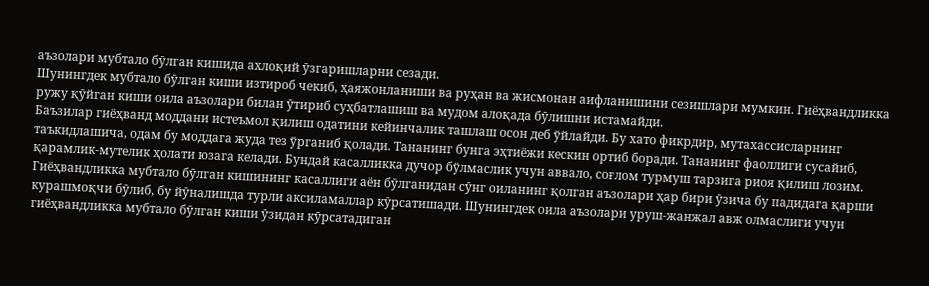аъзолари мубтало бӯлган кишида ахлоқий ӯзгаришларни сезади.
Шунингдек мубтало бӯлган киши изтироб чекиб, ҳаяжонланиши ва руҳан ва жисмонан аифланишини сезишлари мумкин. Гиёҳвандликка ружу қӯйган киши оила аъзолари билан ӯтириб суҳбатлашиш ва мудом алоқада бӯлишни истамайди.
Баъзилар гиёҳванд моддани истеъмол қилиш одатини кейинчалик ташлаш осон деб ўйлайди. Бу хато фикрдир, мутахассисларнинг таъкидлашича, одам бу моддага жуда тез ўрганиб қолади. Тананинг бунга эҳтиёжи кескин ортиб боради. Тананинг фаоллиги сусайиб, қарамлик-мутелик ҳолати юзага келади. Бундай касалликка дучор бўлмаслик учун аввало, соғлом турмуш тарзига риоя қилиш лозим.
Гиёҳвандликка мубтало бӯлган кишининг касаллиги аён бӯлганидан сӯнг оиланинг қолган аъзолари ҳар бири ӯзича бу падидага қарши курашмоқчи бӯлиб, бу йӯналишда турли аксиламаллар кӯрсатишади. Шунингдек оила аъзолари уруш-жанжал авж олмаслиги учун гиёҳвандликка мубтало бӯлган киши ӯзидан кӯрсатадиган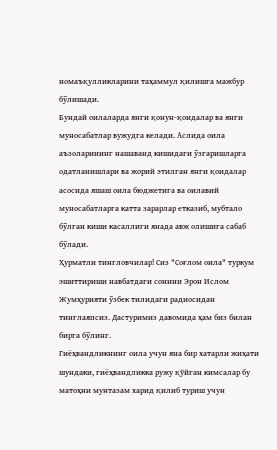номаъқулликларини таҳаммул қилишга мажбур бӯлишади.
Бундай оилаларда янги қонун-қоидалар ва янги муносабатлар вужудга келади. Аслида оила аъзоларининг нашаванд кишидаги ӯзгаришларга одатланишлари ва жорий этилган янги қоидалар асосида яшаш оила бюджетига ва оилавий муносабатларга катта зарарлар етказиб, мубтало бӯлган киши касаллиги янада авж олишига сабаб бӯлади.
Ҳурматли тингловчилар! Сиз "Соғлом оила" туркум эшиттириши навбатдаги сонини Эрон Ислом Жумҳурияти ӯзбек тилидаги радиосидан тинглаяпсиз. Дастуримиз давомида ҳам биз билан бирга бӯлинг.
Гиёҳвандликнинг оила учун яна бир хатарли жиҳати шундаки, гиёҳвандликка ружу қўйган кимсалар бу матоҳни мунтазам харид қилиб туриш учун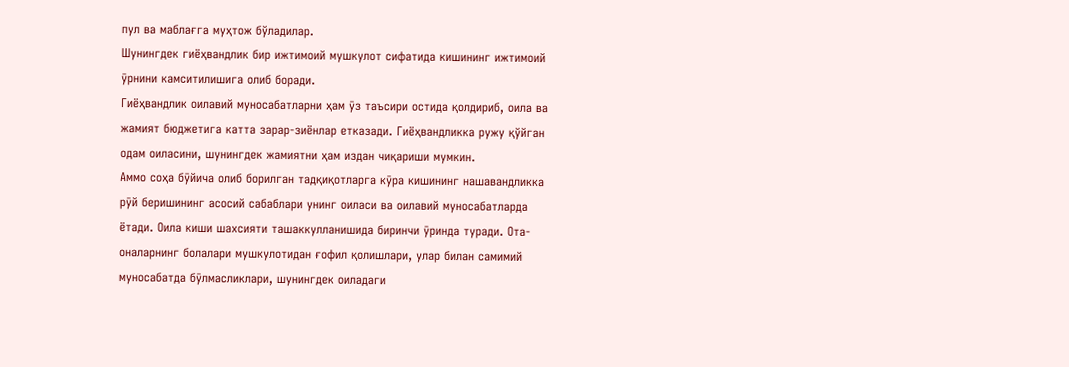пул ва маблағга муҳтож бўладилар.
Шунингдек гиёҳвандлик бир ижтимоий мушкулот сифатида кишининг ижтимоий ӯрнини камситилишига олиб боради.
Гиёҳвандлик оилавий муносабатларни ҳам ӯз таъсири остида қолдириб, оила ва жамият бюджетига катта зарар-зиёнлар етказади. Гиёҳвандликка ружу қўйган одам оиласини, шунингдек жамиятни ҳам издан чиқариши мумкин.
Аммо соҳа бӯйича олиб борилган тадқиқотларга кӯра кишининг нашавандликка рӯй беришининг асосий сабаблари унинг оиласи ва оилавий муносабатларда ётади. Оила киши шахсияти ташаккулланишида биринчи ӯринда туради. Ота-оналарнинг болалари мушкулотидан ғофил қолишлари, улар билан самимий муносабатда бӯлмасликлари, шунингдек оиладаги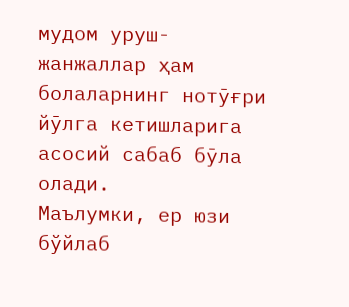мудом уруш-жанжаллар ҳам болаларнинг нотӯғри йӯлга кетишларига асосий сабаб бӯла олади.
Маълумки, ер юзи бўйлаб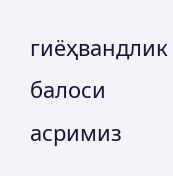гиёҳвандлик балоси асримиз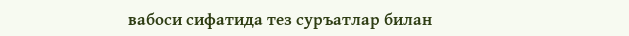вабоси сифатида тез суръатлар билан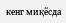кенг миқёсда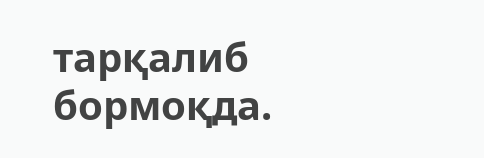тарқалиб бормоқда.